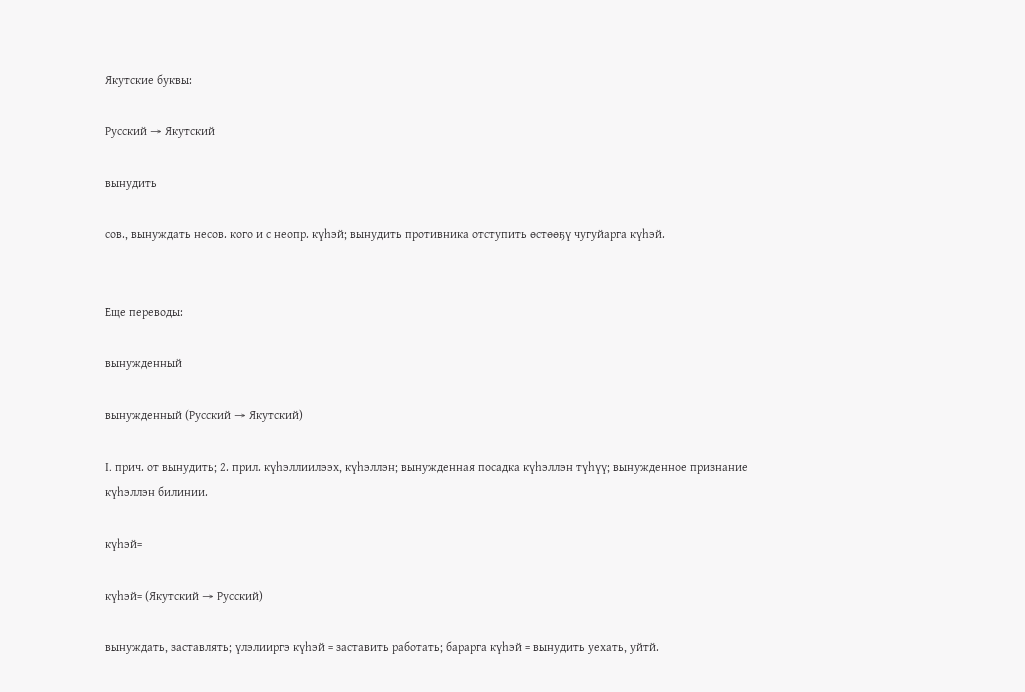Якутские буквы:

Русский → Якутский

вынудить

сов., вынуждать несов. кого и с неопр. күһэй; вынудить противника отступить өстөөҕү чугуйарга күһэй.


Еще переводы:

вынужденный

вынужденный (Русский → Якутский)

I. прич. от вынудить; 2. прил. күһэллиилээх, күһэллэн; вынужденная посадка күһэллэн түһүү; вынужденное признание күһэллэн билинии.

күһэй=

күһэй= (Якутский → Русский)

вынуждать, заставлять; үлэлииргэ күһэй = заставить работать; барарга күһэй = вынудить уехать, уйтй.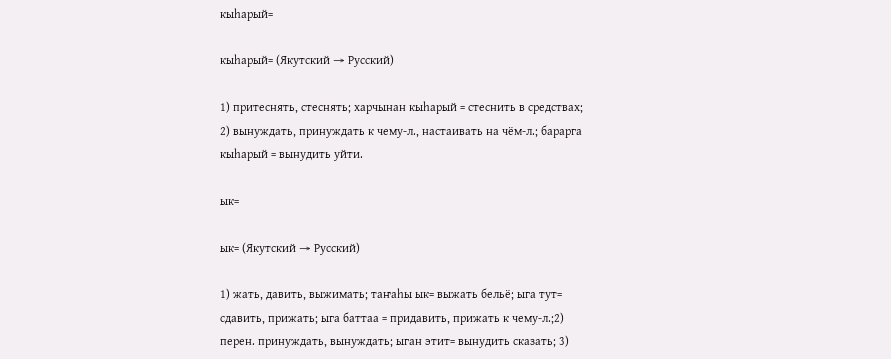кыһарый=

кыһарый= (Якутский → Русский)

1) притеснять, стеснять; харчынан кыһарый = стеснить в средствах; 2) вынуждать, принуждать к чему-л., настаивать на чём-л.; барарга кыһарый = вынудить уйти.

ык=

ык= (Якутский → Русский)

1) жать, давить, выжимать; таҥаһы ык= выжать бельё; ыга тут= сдавить, прижать; ыга баттаа = придавить, прижать к чему-л.;2) перен. принуждать, вынуждать; ыган этит= вынудить сказать; 3)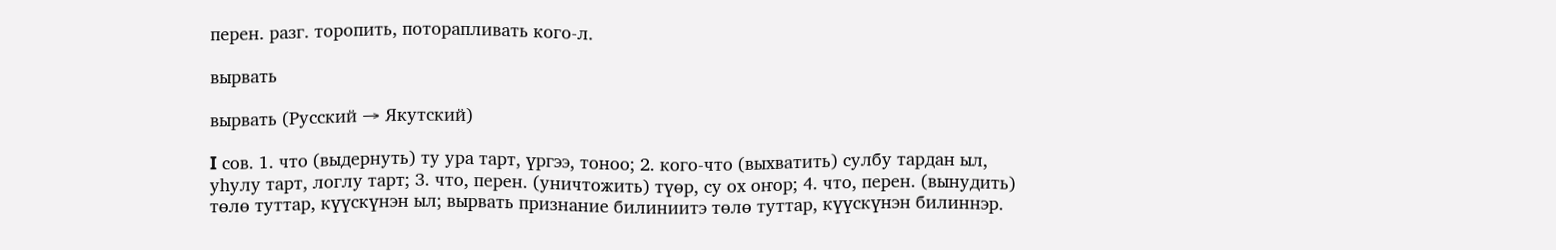перен. разг. торопить, поторапливать кого-л.

вырвать

вырвать (Русский → Якутский)

I сов. 1. что (выдернуть) ту ура тарт, үргээ, тоноо; 2. кого-что (выхватить) сулбу тардан ыл, уһулу тарт, логлу тарт; 3. что, перен. (уничтожить) түөр, су ох оҥор; 4. что, перен. (вынудить) төлө туттар, күүскүнэн ыл; вырвать признание билиниитэ төлө туттар, күүскүнэн билиннэр.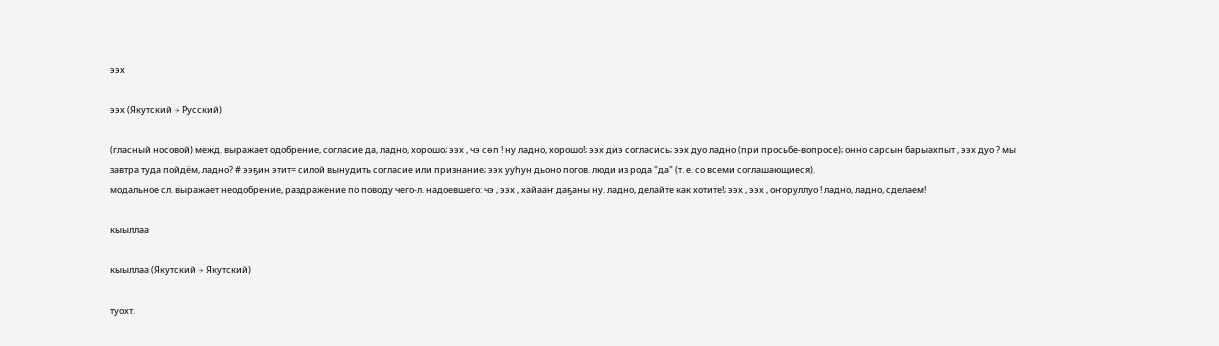ээх

ээх (Якутский → Русский)

(гласный носовой) межд. выражает одобрение, согласие да, ладно, хорошо; ээх , чэ сөп ! ну ладно, хорошо!; ээх диэ согласись; ээх дуо ладно (при просьбе-вопросе); онно сарсын барыахпыт , ээх дуо ? мы завтра туда пойдём, ладно? # ээҕин этит= силой вынудить согласие или признание; ээх ууһун дьоно погов. люди из рода "да" (т. е. со всеми соглашающиеся).
модальное сл. выражает неодобрение, раздражение по поводу чего-л. надоевшего: чэ , ээх , хайааҥ даҕаны ну. ладно, делайте как хотите!; ээх , ээх , оҥоруллуо ! ладно, ладно, сделаем!

кыыллаа

кыыллаа (Якутский → Якутский)

туохт.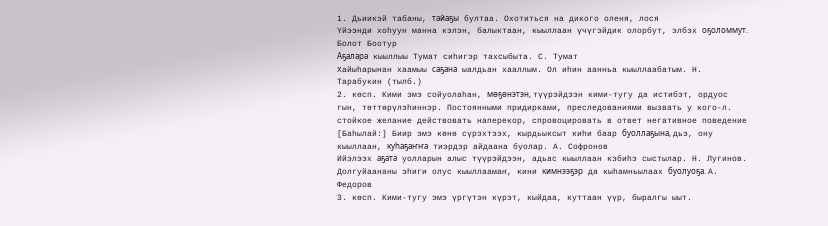1. Дьиикэй табаны, тайаҕы бултаа. Охотиться на дикого оленя, лося
Үйээнди хоһуун манна кэлэн, балыктаан, кыыллаан үчүгэйдик олорбут, элбэх оҕоломмут. Болот Боотур
Аҕалара кыыллыы Тумат сиһигэр тахсыбыта. С. Тумат
Хайыһарынан хаамыы саҕана ыалдьан хааллым. Ол иһин аанньа кыыллаабатым. Н. Тарабукин (тылб.)
2. көсп. Кими эмэ сойуолаһан, мөҕөнэтэн, түүрэйдээн кими-тугу да истибэт, ордуос гын, төттөрүлэһиннэр. Постоянными придирками, преследованиями вызвать у кого-л. стойкое желание действовать наперекор, спровоцировать в ответ негативное поведение
[Баһылай:] Биир эмэ көнө сүрэхтээх, кырдьыксыт киһи баар буоллаҕына, дьэ, ону кыыллаан, куһаҕаҥҥа тиэрдэр айдаана буолар. А. Софронов
Ийэлээх аҕата уолларын алыс түүрэйдээн, адьас кыыллаан кэбиһэ сыстылар. Н. Лугинов. Долгуйаананы эһиги олус кыыллаамаҥ, кини кимнээҕэр да кыһамньылаах буолуоҕа. А. Федоров
3. көсп. Кими-тугу эмэ үргүтэн күрэт, кыйдаа, куттаан үүр, быралгы ыыт.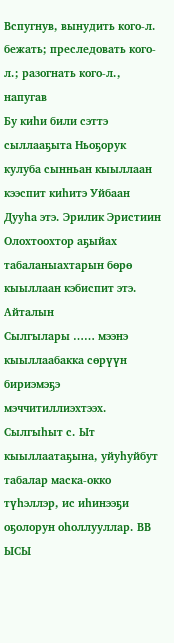Вспугнув, вынудить кого-л. бежать; преследовать кого-л.; разогнать кого-л., напугав
Бу киһи били сэттэ сыллааҕыта Ньоҕорук кулуба сынньан кыыллаан кээспит киһитэ Уйбаан Дууһа этэ. Эрилик Эристиин
Олохтоохтор аҕыйах табаланыахтарын бөрө кыыллаан кэбиспит этэ. Айталын
Сылгылары …… мээнэ кыыллаабакка сөрүүн бириэмэҕэ мэччитиллиэхтээх. Сылгыһыт с. Ыт кыыллаатаҕына, уйуһуйбут табалар маска-окко түһэллэр, ис иһинээҕи оҕолорун оһоллууллар. ВВ ЫСЫ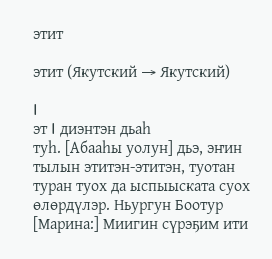этит

этит (Якутский → Якутский)

I
эт I диэнтэн дьаһ
туһ. [Абааһы уолун] дьэ, эҥин тылын этитэн-этитэн, туотан туран туох да ыспыыската суох өлөрдүлэр. Ньургун Боотур
[Марина:] Миигин сүрэҕим ити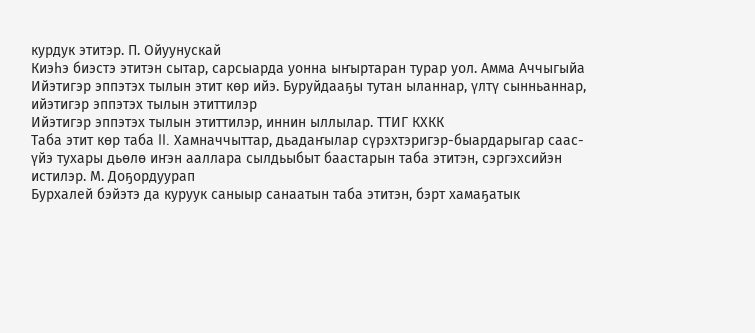курдук этитэр. П. Ойуунускай
Киэһэ биэстэ этитэн сытар, сарсыарда уонна ыҥыртаран турар уол. Амма Аччыгыйа
Ийэтигэр эппэтэх тылын этит көр ийэ. Буруйдааҕы тутан ыланнар, үлтү сынньаннар, ийэтигэр эппэтэх тылын этиттилэр
Ийэтигэр эппэтэх тылын этиттилэр, иннин ыллылар. ТТИГ КХКК
Таба этит көр таба II. Хамначчыттар, дьадаҥылар сүрэхтэригэр-быардарыгар саас-үйэ тухары дьөлө иҥэн ааллара сылдьыбыт баастарын таба этитэн, сэргэхсийэн истилэр. М. Доҕордуурап
Бурхалей бэйэтэ да куруук саныыр санаатын таба этитэн, бэрт хамаҕатык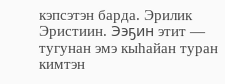кэпсэтэн барда. Эрилик Эристиин. Ээҕин этит — тугунан эмэ кыһайан туран кимтэн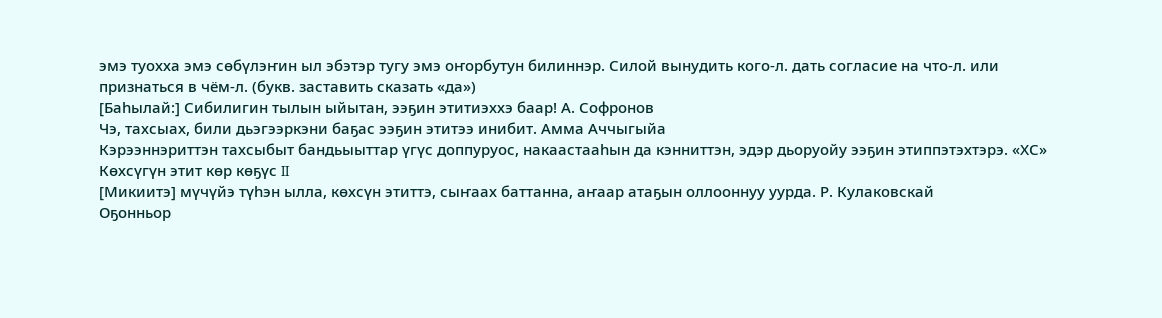эмэ туохха эмэ сөбүлэҥин ыл эбэтэр тугу эмэ оҥорбутун билиннэр. Силой вынудить кого-л. дать согласие на что-л. или признаться в чём-л. (букв. заставить сказать «да»)
[Баһылай:] Сибилигин тылын ыйытан, ээҕин этитиэххэ баар! А. Софронов
Чэ, тахсыах, били дьэгээркэни баҕас ээҕин этитээ инибит. Амма Аччыгыйа
Кэрээннэриттэн тахсыбыт бандьыыттар үгүс доппуруос, накаастааһын да кэнниттэн, эдэр дьоруойу ээҕин этиппэтэхтэрэ. «ХС»
Көхсүгүн этит көр көҕүс II
[Микиитэ] мүчүйэ түһэн ылла, көхсүн этиттэ, сыҥаах баттанна, аҥаар атаҕын оллооннуу уурда. Р. Кулаковскай
Оҕонньор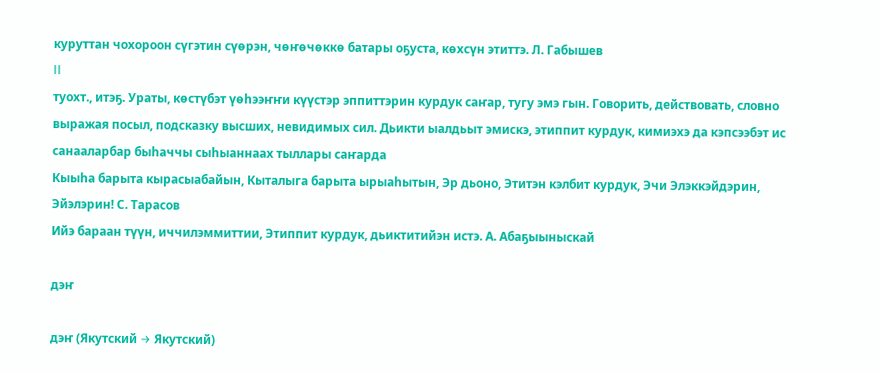куруттан чохороон сүгэтин сүөрэн, чөҥөчөккө батары оҕуста, көхсүн этиттэ. Л. Габышев
II
туохт., итэҕ. Ураты, көстүбэт үөһээҥҥи күүстэр эппиттэрин курдук саҥар, тугу эмэ гын. Говорить, действовать, словно выражая посыл, подсказку высших, невидимых сил. Дьикти ыалдьыт эмискэ, этиппит курдук, кимиэхэ да кэпсээбэт ис санааларбар быһаччы сыһыаннаах тыллары саҥарда
Кыыһа барыта кырасыабайын, Кыталыга барыта ырыаһытын, Эр дьоно, Этитэн кэлбит курдук, Эчи Элэккэйдэрин, Эйэлэрин! С. Тарасов
Ийэ бараан түүн, иччилэммиттии, Этиппит курдук, дьиктитийэн истэ. А. Абаҕыыныскай

дэҥ

дэҥ (Якутский → Якутский)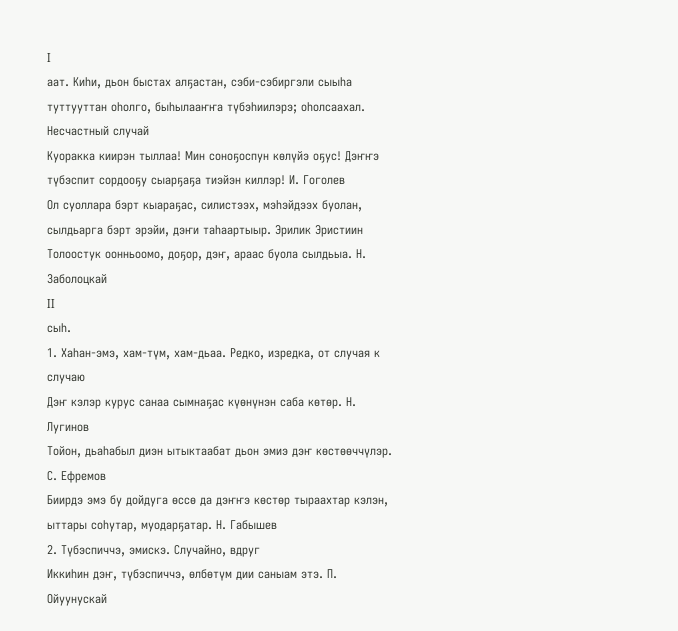I
аат. Киһи, дьон быстах алҕастан, сэби-сэбиргэли сыыһа туттууттан оһолго, быһылааҥҥа түбэһиилэрэ; оһолсаахал. Несчастный случай
Куоракка киирэн тыллаа! Мин соноҕоспун көлүйэ оҕус! Дэҥҥэ түбэспит сордооҕу сыарҕаҕа тиэйэн киллэр! И. Гоголев
Ол суоллара бэрт кыараҕас, силистээх, мэһэйдээх буолан, сылдьарга бэрт эрэйи, дэҥи таһаартыыр. Эрилик Эристиин
Толоостук оонньоомо, доҕор, дэҥ, араас буола сылдьыа. Н. Заболоцкай
II
сыһ.
1. Хаһан-эмэ, хам-түм, хам-дьаа. Редко, изредка, от случая к случаю
Дэҥ кэлэр курус санаа сымнаҕас күөнүнэн саба көтөр. Н. Лугинов
Тойон, дьаһабыл диэн ытыктаабат дьон эмиэ дэҥ көстөөччүлэр. С. Ефремов
Биирдэ эмэ бу дойдуга өссө да дэҥҥэ көстөр тыраахтар кэлэн, ыттары соһутар, муодарҕатар. Н. Габышев
2. Түбэспиччэ, эмискэ. Случайно, вдруг
Иккиһин дэҥ, түбэспиччэ, өлбөтүм дии саныам этэ. П. Ойуунускай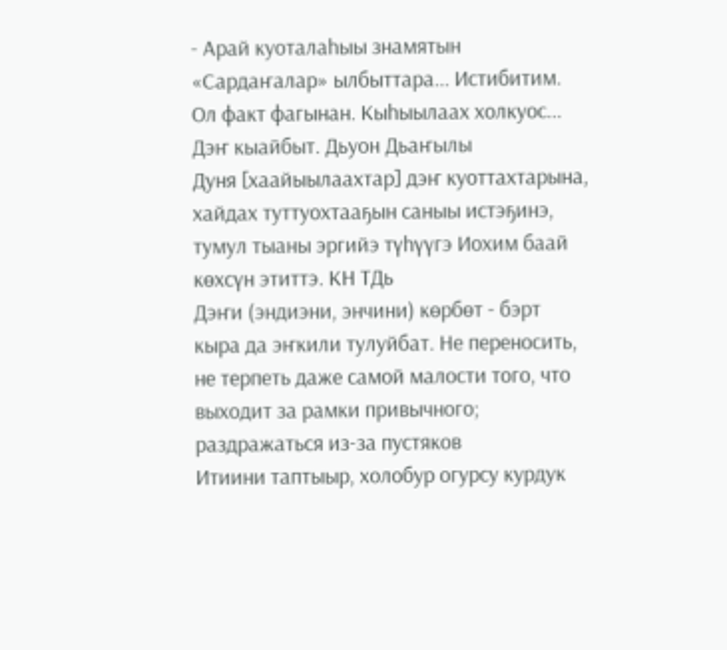- Арай куоталаһыы знамятын «Сардаҥалар» ылбыттара... Истибитим. Ол факт фагынан. Кыһыылаах холкуос... Дэҥ кыайбыт. Дьуон Дьаҥылы
Дуня [хаайыылаахтар] дэҥ куоттахтарына, хайдах туттуохтааҕын саныы истэҕинэ, тумул тыаны эргийэ түһүүгэ Иохим баай көхсүн этиттэ. КН ТДь
Дэҥи (эндиэни, энчини) көрбөт - бэрт кыра да эҥкили тулуйбат. Не переносить, не терпеть даже самой малости того, что выходит за рамки привычного; раздражаться из-за пустяков
Итиини таптыыр, холобур огурсу курдук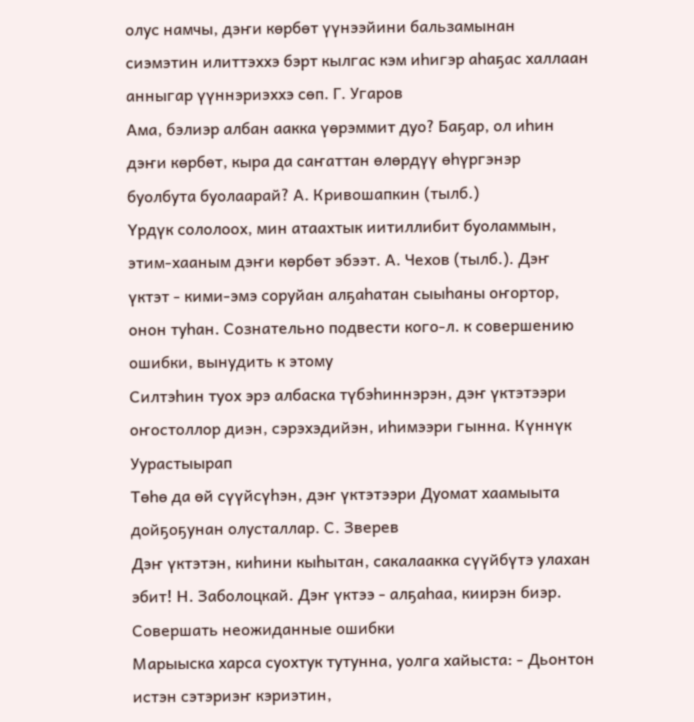олус намчы, дэҥи көрбөт үүнээйини бальзамынан сиэмэтин илиттэххэ бэрт кылгас кэм иһигэр аһаҕас халлаан анныгар үүннэриэххэ сөп. Г. Угаров
Ама, бэлиэр албан аакка үөрэммит дуо? Баҕар, ол иһин дэҥи көрбөт, кыра да саҥаттан өлөрдүү өһүргэнэр буолбута буолаарай? А. Кривошапкин (тылб.)
Үрдүк сололоох, мин атаахтык иитиллибит буоламмын, этим-хааным дэҥи көрбөт эбээт. А. Чехов (тылб.). Дэҥ үктэт - кими-эмэ соруйан алҕаһатан сыыһаны оҥортор, онон туһан. Сознательно подвести кого-л. к совершению ошибки, вынудить к этому
Силтэһин туох эрэ албаска түбэһиннэрэн, дэҥ үктэтээри оҥостоллор диэн, сэрэхэдийэн, иһимээри гынна. Күннүк Уурастыырап
Төһө да өй сүүйсүһэн, дэҥ үктэтээри Дуомат хаамыыта дойҕоҕунан олусталлар. С. Зверев
Дэҥ үктэтэн, киһини кыһытан, сакалаакка сүүйбүтэ улахан эбит! Н. Заболоцкай. Дэҥ үктээ - алҕаһаа, киирэн биэр. Совершать неожиданные ошибки
Марыыска харса суохтук тутунна, уолга хайыста: - Дьонтон истэн сэтэриэҥ кэриэтин,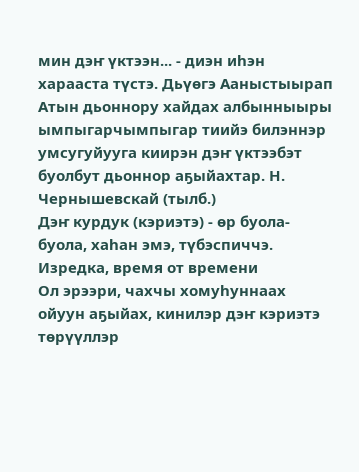мин дэҥ үктээн... - диэн иһэн харааста түстэ. Дьүөгэ Ааныстыырап
Атын дьоннору хайдах албынныыры ымпыгарчымпыгар тиийэ билэннэр умсугуйууга киирэн дэҥ үктээбэт буолбут дьоннор аҕыйахтар. Н. Чернышевскай (тылб.)
Дэҥ курдук (кэриэтэ) - өр буола-буола, хаһан эмэ, түбэспиччэ. Изредка, время от времени
Ол эрээри, чахчы хомуһуннаах ойуун аҕыйах, кинилэр дэҥ кэриэтэ төрүүллэр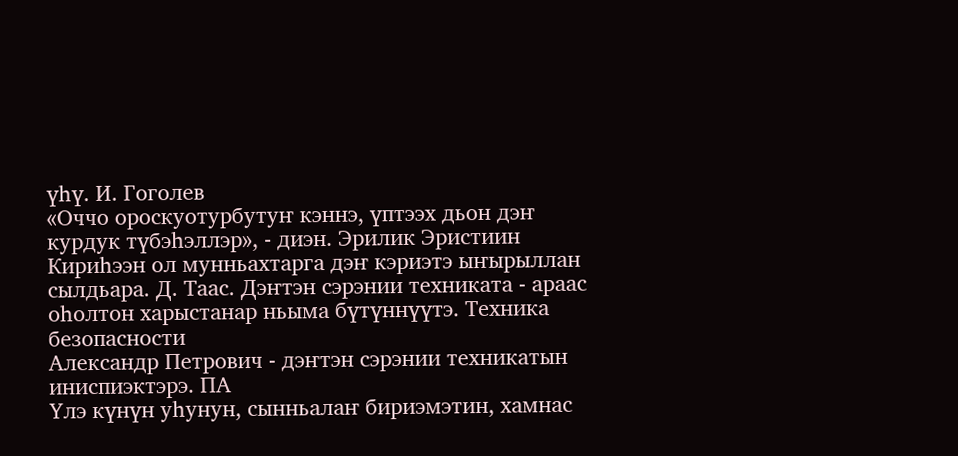үһү. И. Гоголев
«Оччо ороскуотурбутуҥ кэннэ, үптээх дьон дэҥ курдук түбэһэллэр», - диэн. Эрилик Эристиин
Кириһээн ол мунньахтарга дэҥ кэриэтэ ыҥырыллан сылдьара. Д. Таас. Дэҥтэн сэрэнии техниката - араас оһолтон харыстанар ньыма бүтүннүүтэ. Техника безопасности
Александр Петрович - дэҥтэн сэрэнии техникатын иниспиэктэрэ. ПА
Үлэ күнүн уһунун, сынньалаҥ бириэмэтин, хамнас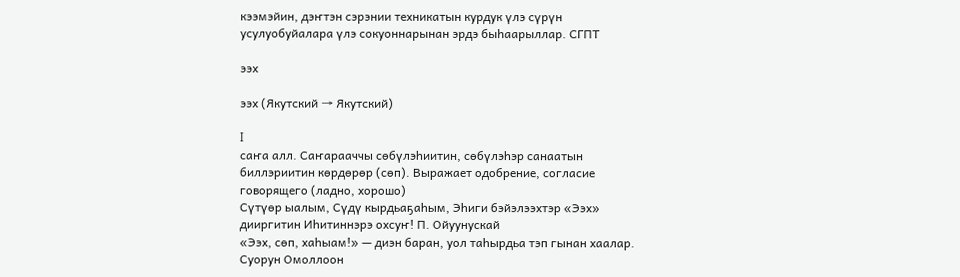кээмэйин, дэҥтэн сэрэнии техникатын курдук үлэ сүрүн усулуобуйалара үлэ сокуоннарынан эрдэ быһаарыллар. СГПТ

ээх

ээх (Якутский → Якутский)

I
саҥа алл. Саҥарааччы сөбүлэһиитин, сөбүлэһэр санаатын биллэриитин көрдөрөр (сөп). Выражает одобрение, согласие говорящего (ладно, хорошо)
Сүтүөр ыалым, Сүдү кырдьаҕаһым, Эһиги бэйэлээхтэр «Ээх» дииргитин Иһитиннэрэ охсуҥ! П. Ойуунускай
«Ээх, сөп, хаһыам!» — диэн баран, уол таһырдьа тэп гынан хаалар. Суорун Омоллоон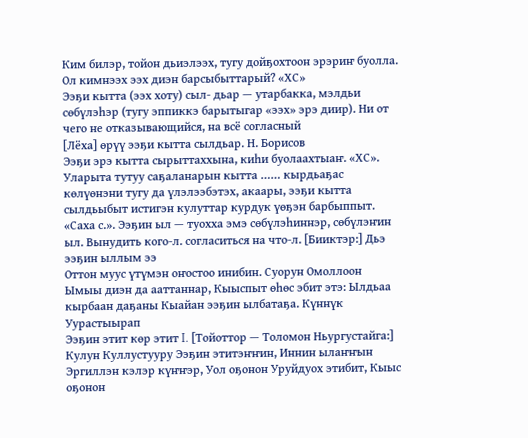Ким билэр, тойон дьиэлээх, тугу дойҕохтоон эрэриҥ буолла. Ол кимнээх ээх диэн барсыбыттарый? «ХС»
Ээҕи кытта (ээх хоту) сыл- дьар — утарбакка, мэлдьи сөбүлэһэр (тугу эппиккэ барытыгар «ээх» эрэ диир). Ни от чего не отказывающийся, на всё согласный
[Лёха] өрүү ээҕи кытта сылдьар. Н. Борисов
Ээҕи эрэ кытта сырыттаххына, киһи буолаахтыаҥ. «ХС». Уларыта тутуу саҕаланарын кытта …… кырдьаҕас көлүөнэни тугу да үлэлээбэтэх, акаары, ээҕи кытта сылдьыбыт истигэн кулуттар курдук үөҕэн барбыппыт. «Саха с.». Ээҕин ыл — туохха эмэ сөбүлэһиннэр, сөбүлэҥин ыл. Вынудить кого-л. согласиться на что-л. [Бииктэр:] Дьэ ээҕин ыллым ээ
Оттон муус үтүмэн оҥостоо инибин. Суорун Омоллоон
Ымыы диэн да ааттаннар, Кыыспыт өһөс эбит этэ: Ылдьаа кырбаан даҕаны Кыайан ээҕин ылбатаҕа. Күннүк Уурастыырап
Ээҕин этит көр этит I. [Тойоттор — Толомон Ньургустайга:] Кулун Куллустууру Ээҕин этитэҥҥин, Иннин ылаҥҥын Эргиллэн кэлэр күҥҥэр, Уол оҕонон Уруйдуох этибит, Кыыс оҕонон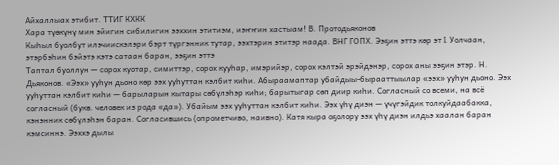Айхаллыах этибит. ТТИГ КХКК
Хара түөкүнү мин эйигин сибилигин ээххин этитиэм, иэҥҥин хастыам! В. Протодьяконов
Кыһыл буолбут илэчиискэлэри бэрт түргэнник тутар, ээхтэрин этитэр наада. ВНГ ГОПХ. Ээҕин эттэ көр эт I. Уолчаан, этэрбэһин бэйэтэ кэтэ сатаан баран, ээҕин эттэ
Таптал буоллун — сорох куотар, симиттэр, сорох кууһар, имэрийэр, сорох кэлтэй эрэйдэнэр, сорох аны ээҕин этэр. Н. Дьяконов. «Ээх» ууһун дьоно көр ээх ууһуттан кэлбит киһи. Абыраамаптар убайдыы-бырааттыылар «ээх» ууһун дьоно. Ээх ууһуттан кэлбит киһи — барыларын кытары сөбүлэһэр киһи; барытыгар сөп диир киһи. Согласный со всеми, на всё согласный (букв. человек из рода «да»). Убайым ээх ууһуттан кэлбит киһи. Ээх үһү диэн — үчүгэйдик толкуйдаабакка, кэнэнник сөбүлэһэн баран. Согласившись (опрометчиво, наивно). Катя кыра оҕолору ээх үһү диэн илдьэ хаалан баран кэмсиннэ. Ээххэ дылы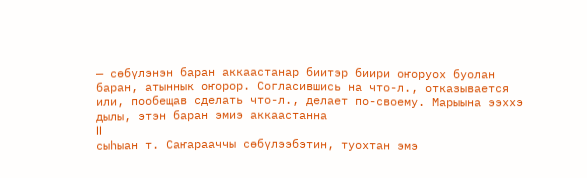— сөбүлэнэн баран аккаастанар биитэр биири оҥоруох буолан баран, атыннык оҥорор. Согласившись на что-л., отказывается или, пообещав сделать что-л., делает по-своему. Марыына ээххэ дылы, этэн баран эмиэ аккаастанна
II
сыһыан т. Саҥарааччы сөбүлээбэтин, туохтан эмэ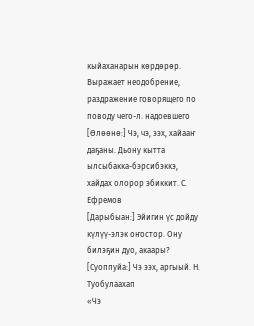кыйаханарын көрдөрөр. Выражает неодобрение, раздражение говорящего по поводу чего-л. надоевшего
[Өлөөнө:] Чэ, чэ, ээх, хайааҥ даҕаны. Дьону кытта ылсыбакка-бэрсибэккэ, хайдах олорор эбиккит. С. Ефремов
[Дарыбыан:] Эйигин үс дойду күлүү-элэк оҥостор. Ону билэҕин дуо, акаары? [Суоппуйа:] Чэ ээх, аргыый. Н. Туобулаахап
«Чэ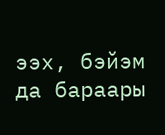ээх, бэйэм да бараары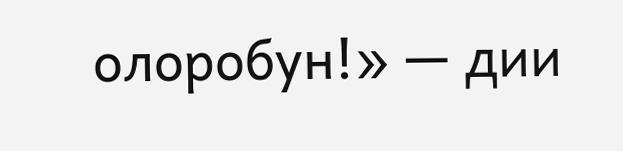олоробун!» — дии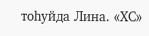тоһуйда Лина. «ХС»